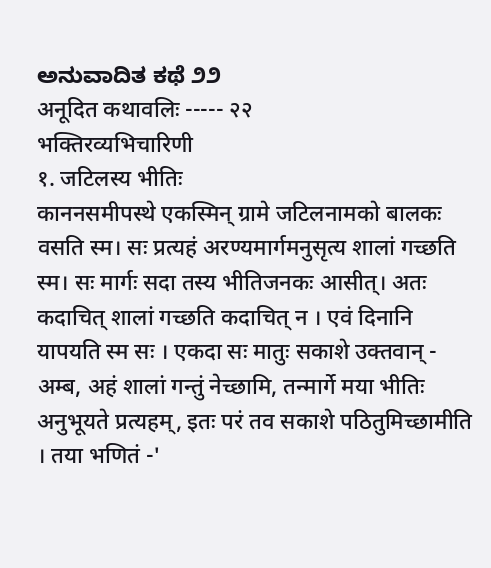ಅನುವಾದಿತ ಕಥೆ ೨೨
अनूदित कथावलिः ----- २२
भक्तिरव्यभिचारिणी
१. जटिलस्य भीतिः
काननसमीपस्थे एकस्मिन् ग्रामे जटिलनामको बालकः वसति स्म। सः प्रत्यहं अरण्यमार्गमनुसृत्य शालां गच्छति स्म। सः मार्गः सदा तस्य भीतिजनकः आसीत्। अतः कदाचित् शालां गच्छति कदाचित् न । एवं दिनानि यापयति स्म सः । एकदा सः मातुः सकाशे उक्तवान् - अम्ब, अहं शालां गन्तुं नेच्छामि, तन्मार्गे मया भीतिः अनुभूयते प्रत्यहम्, इतः परं तव सकाशे पठितुमिच्छामीति । तया भणितं -'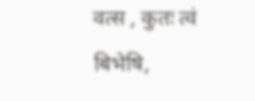वत्स , कुतः त्वं बिभेषि,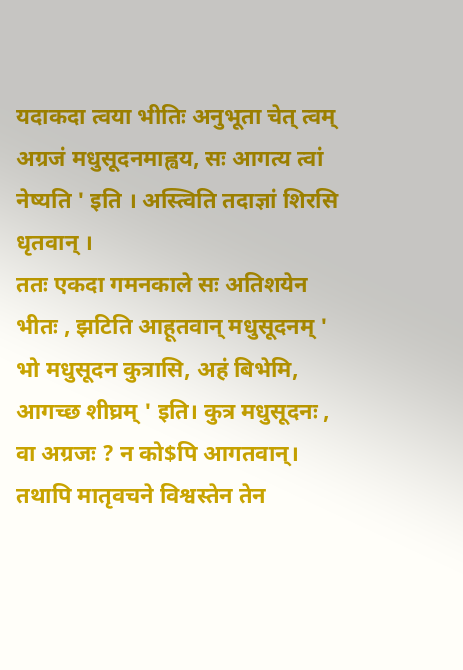यदाकदा त्वया भीतिः अनुभूता चेत् त्वम् अग्रजं मधुसूदनमाह्वय, सः आगत्य त्वां नेष्यति ' इति । अस्त्विति तदाज्ञां शिरसि धृतवान् ।
ततः एकदा गमनकाले सः अतिशयेन भीतः , झटिति आहूतवान् मधुसूदनम् ' भो मधुसूदन कुत्रासि, अहं बिभेमि, आगच्छ शीघ्रम् ' इति। कुत्र मधुसूदनः , वा अग्रजः ? न को$पि आगतवान्। तथापि मातृवचने विश्वस्तेन तेन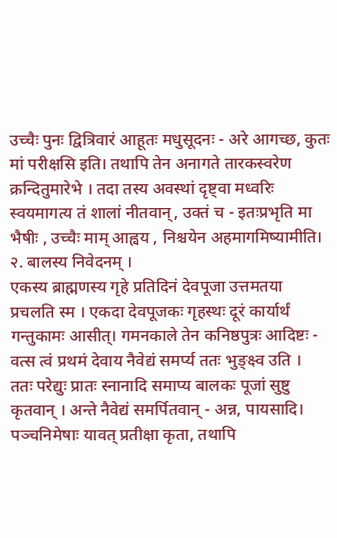उच्चैः पुनः द्वित्रिवारं आहूतः मधुसूदनः - अरे आगच्छ, कुतः मां परीक्षसि इति। तथापि तेन अनागते तारकस्वरेण क्रन्दितुमारेभे । तदा तस्य अवस्थां दृष्ट्वा मध्वरिः स्वयमागत्य तं शालां नीतवान्, उक्तं च - इतःप्रभृति मा भैषीः , उच्चैः माम् आह्वय , निश्चयेन अहमागमिष्यामीति।
२. बालस्य निवेदनम् ।
एकस्य ब्राह्मणस्य गृहे प्रतिदिनं देवपूजा उत्तमतया प्रचलति स्म । एकदा देवपूजकः गृहस्थः दूरं कार्यार्थं गन्तुकामः आसीत्। गमनकाले तेन कनिष्ठपुत्रः आदिष्टः - वत्स त्वं प्रथमं देवाय नैवेद्यं समर्प्य ततः भुङ्क्ष्व उति ।
ततः परेद्युः प्रातः स्नानादि समाप्य बालकः पूजां सुष्टु कृतवान् । अन्ते नैवेद्यं समर्पितवान् - अन्न, पायसादि। पञ्चनिमेषाः यावत् प्रतीक्षा कृता, तथापि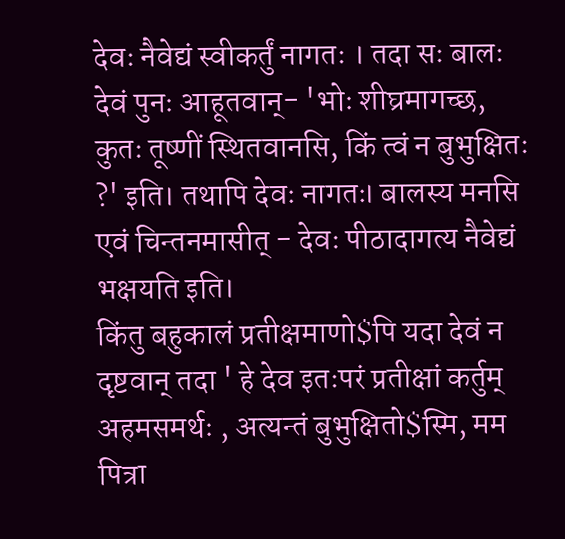देवः नैवेद्यं स्वीकर्तुं नागतः । तदा सः बालः देवं पुनः आहूतवान्- 'भोः शीघ्रमागच्छ, कुतः तूष्णीं स्थितवानसि, किं त्वं न बुभुक्षितः ?' इति। तथापि देवः नागतः। बालस्य मनसि एवं चिन्तनमासीत् - देवः पीठादागत्य नैवेद्यं भक्षयति इति।
किंतु बहुकालं प्रतीक्षमाणो$पि यदा देवं न दृष्टवान् तदा ' हे देव इतःपरं प्रतीक्षां कर्तुम् अहमसमर्थः , अत्यन्तं बुभुक्षितो$स्मि, मम पित्रा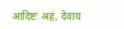आदिष्टः अहं, देवाय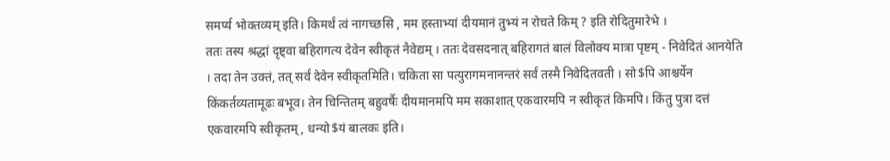समर्प्य भोक्तव्यम् इति। किमर्थं त्वं नागच्छसि , मम हस्ताभ्यां दीयमानं तुभ्यं न रोचते किम् ? इति रोदितुमारेभे ।
ततः तस्य श्रद्धां दृष्ट्वा बहिरागत्य देवेन स्वीकृतं नैवेद्यम् । ततः देवसदनात् बहिरागतं बालं विलोक्य मात्रा पृष्टम् - निवेदितं आनयेति । तदा तेन उक्तं, तत् सर्वं देवेन स्वीकृतमिति। चकिता सा पत्युरागमनानन्तरं सर्वं तस्मै निवेदितवती । सो$पि आश्चर्येन किंकर्तव्यतामूढः बभूव। तेन चिन्तितम् बहुवर्षैः दीयमानमपि मम सकाशात् एकवारमपि न स्वीकृतं किमपि। किंतु पुत्रा दत्तं एकवारमपि स्वीकृतम्, धन्यो$यं बालकः इति।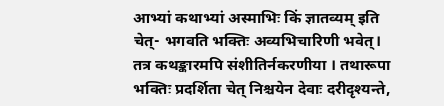आभ्यां कथाभ्यां अस्माभिः किं ज्ञातव्यम् इति चेत्- भगवति भक्तिः अव्यभिचारिणी भवेत्। तत्र कथङ्कारमपि संशीतिर्नकरणीया । तथारूपा भक्तिः प्रदर्शिता चेत् निश्चयेन देवाः दरीदृश्यन्ते,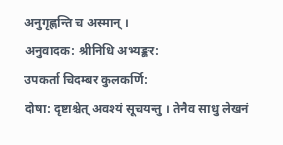अनुगृह्णन्ति च अस्मान् ।
अनुवादक: श्रीनिधि अभ्यङ्कर:
उपकर्ता चिदम्बर कुलकर्णि:
दोषा: दृष्टाश्चेत् अवश्यं सूचयन्तु । तेनैव साधु लेखनं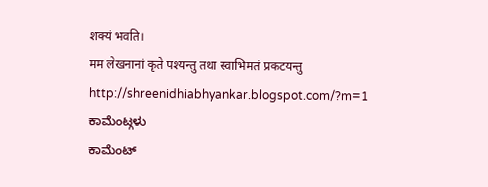शक्यं भवति।
मम लेखनानां कृते पश्यन्तु तथा स्वाभिमतं प्रकटयन्तु
http://shreenidhiabhyankar.blogspot.com/?m=1
ಕಾಮೆಂಟ್ಗಳು
ಕಾಮೆಂಟ್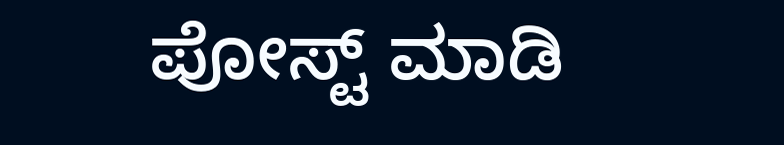ಪೋಸ್ಟ್ ಮಾಡಿ